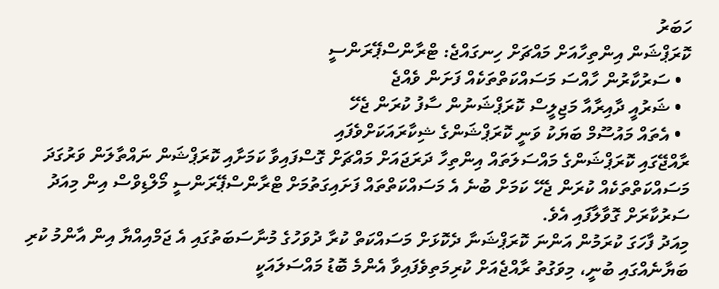ހަބަރު
ކޮރަޕްޝަން އިންތިހާއަށް މައްޗަށް ހިނގައްޖެ: ޓްރާންސްޕޭރަންސީ
  • ސަރުކާރުން ހާއްސަ މަސައްކަތްތަކެއް ފަށަން ވެއްޖެ
  • ޝަރުއީ ދާއިރާއާ މަޖިލީސް ކޮރަޕްޝަނުން ސާފު ކުރަން ޖެހޭ
  • އެތައް މައުސޫމް ބަޔަކު ވަނީ ކޮރަޕްޝަންގެ ޝިކާރައަކަށްވެފައި
ރާއްޖޭގައި ކޮރަޕްޝަންގެ މައްސަލަތައް އިންތިހާ ދަރަޖައަށް މައްޗަށް ގޮސްފައިވާ ކަމަށާއި ކޮރަޕްޝަން ނައްތާލަން ވަރުގަދަ މަސައްކަތްތަކެއް ކުރަން ޖެހޭ ކަމަށް ބުނެ އެ މަސައްކަތްތައް ފަށައިގަތުމަށް ޓްރާންސްޕޭރަންސީ މޯލްޑިވްސް އިން މިއަދު ސަރުކާރަށް ގޮވާލާފައި އެވެ.
މިއަދު ފާހަގަ ކުރަމުން އަންނަ ކޮރަޕްޝަނާ ދެކޮޅަށް މަސައްކަތް ކުރާ ދުވަހުގެ މުނާސަބަތުގައި އެ ޖަމްއިއްޔާ އިން އާންމު ކުރި ބަޔާނެއްގައި ބުނީ، މިވަގުތު ރާއްޖެއަށް ކުރިމަތިވެފައިވާ އެންމެ ބޮޑު މައްސަލައަކީ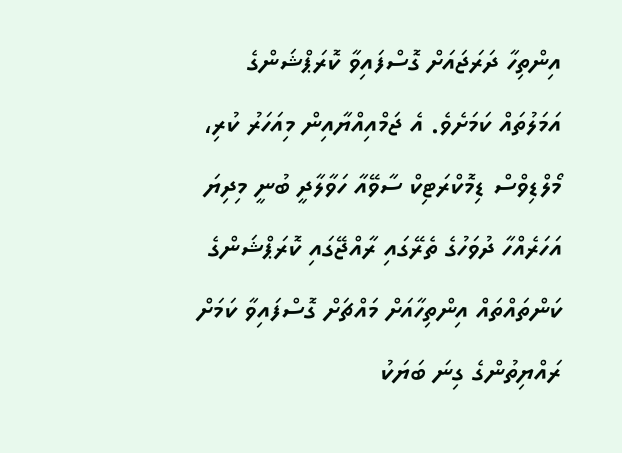އިންތިހާ ދަރަޖައަށް ގޮސްފައިވާ ކޮރަޕްޝަންގެ އަމަލުތައް ކަމަށެވެ. އެ ޖަމްއިއްޔާއިން މިއަހަރު ކުރި، މޯލްޑިވްސް ޑިމޮކްރަޓިކް ސާވޭއާ ހަވާލާދީ ބުނީ މިދިޔަ އަހަރެއްހާ ދުވަހުގެ ތެރޭގައި ރާއްޖޭގައި ކޮރަޕްޝަންގެ ކަންތައްތައް އިންތިހާއަށް މައްޗަށް ގޮސްފައިވާ ކަމަށް ރައްޔިތުންގެ ގިނަ ބަޔަކު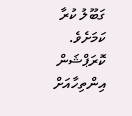ގަބޫލު ކުރާ ކަމަށެވެ.
ކޮރަޕްޝަން އިންތިހާއަށް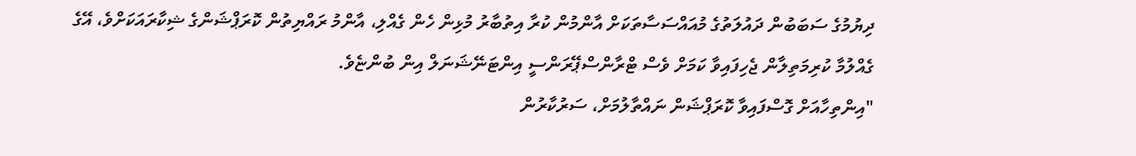ދިޔުމުގެ ސަބަބުން ދައުލަތުގެ މުއައްސަސާތަކަށް އާންމުން ކުރާ އިތުބާރު މުޅިން ހެން ގެއްލި، އާންމު ރައްޔިތުން ކޮރަޕްޝަންގެ ޝިކާރައަކަށްވެ، އޭގެ ގެއްލުމާ ކުރިމަތިލާން ޖެހިފައިވާ ކަމަށް ވެސް ޓްރާންސްޕޭރަންސީ އިންޓަނޭޝަނަލް އިން ބުންޏެވެ.
"އިންތިހާއަށް ގޮސްފައިވާ ކޮރަޕްޝަން ނައްތާލުމަށް، ސަރުކާރުން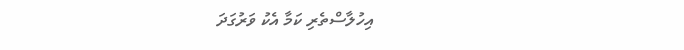އިހުލާސްތެރި ކަމާ އެކު ވަރުގަދަ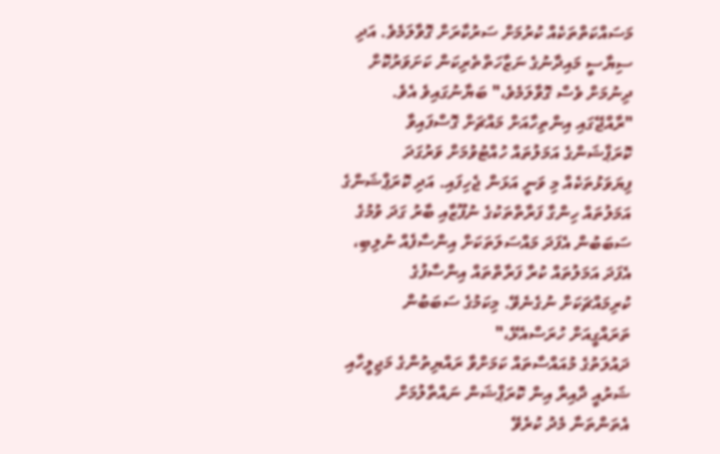މަސައްކަތްތަކެއް ކުރުމަށް ސަރުކާރަށް ގޮވާލަމެވެ. އަދި ސިޔާސީ މައިދާނުގެ ނަޒާހަތްތެރިކަން ކަށަވަރުކޮށް ދިނުމަށް ވެސް ގޮވާލަމެވެ،" ބަޔާނުގައިވެ އެވެ. "ރާއްޖޭގައި އިންތިހާއަށް މައްޗަށް ގޮސްފައިވާ ކޮރަޕްޝަންގެ އަމަލުތައް ހުއްޓުވުމަށް ވަރުގަދަ ފިޔަވަޅުތަކެއް މި ވަނީ އަޅަން ޖެހިފައި. އަދި ކޮރަޕްޝަންގެ އަމަލުތައް ހިންގާ ފަރާތްތަކުގެ ނުފޫޒާއި ބާރު ގަދަ ވުމުގެ ސަބަބުން އެފަދަ މައްސަލަތަކަށް އިންސާފެއް ނުލިބި، އެފަދަ އަމަލުތައް ކުރާ ފަރާތްތައް އިންސާފުގެ ކުރިމައްޗަކަށް ނުގެނެވޭ. މިކަމުގެ ސަބަބުން ތަރައްގީއަށް ހުރަސްއެޅޭ،"
ދައުލަތުގެ މުއައްސާތައް ކަމަށްވާ ރައްޔިތުންގެ މަޖިލީހާއި ޝަރުއީ ދާއިރާ އިން ކޮރަޕްޝަން ނައްތާލުމަށް އެތަންތަނާ މެދު ކުރެވޭ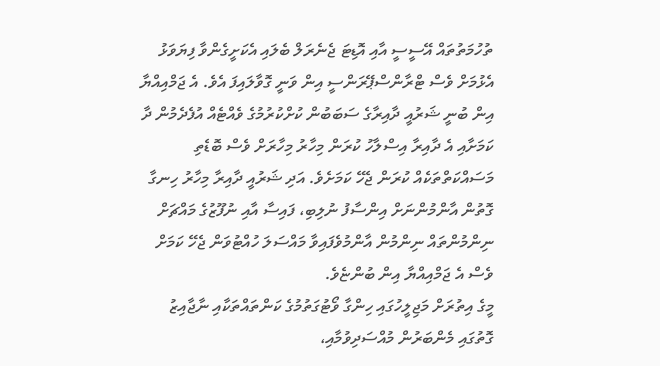ތުހުމަތުތައް އޭސީސީ އާއި އޮޑިޓަ ޖެނެރަލް ބެލައި އެކަށީގެންވާ ފިޔަވަޅު އެޅުމަށް ވެސް ޓްރާންސްޕޭރަންސީ އިން ވަނީ ގޮވާލައިފަ އެވެ. އެ ޖަމްއިއްޔާ އިން ބުނީ ޝަރުއީ ދާއިރާގެ ސަބަބުން ކުށްކުރުމުގެ ވެއްޓެއް އުފެދެމުން ދާ ކަމަށާއި އެ ދާއިރާ އިސްލާހު ކުރަން މިހާރު މިހާރަށް ވެސް ބޮޑެތި މަސައްކަތްތަކެއް ކުރަން ޖެހޭ ކަމަށެވެ. އަދި ޝަރުއީ ދާއިރާ މިހާރު ހިނގާ ގޮތުން އާންމުންނަށް އިންސާފު ނުލިބި، ފައިސާ އާއި ނުފޫޒުގެ މައްޗަށް ނިންމުންތައް ނިންމުން އާންމުވެފައިވާ މައްސަލަ ހުއްޓުވަން ޖެހޭ ކަމަށް ވެސް އެ ޖަމްއިއްޔާ އިން ބުންޏެވެ.
މީގެ އިތުރަށް މަޖިލީހުގައި ހިންގާ ވޯޓުގަތުމުގެ ކަންތައްތަކާއި ނާޖާއިޒު ގޮތުގައި މެންބަރުން މުއްސަދިވުމާއި،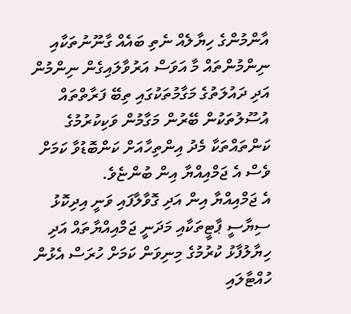އާންމުންގެ ހިޔާލެއް ނެތި ބައެއް ގާނޫނުތަކާއި ނިންމުންތައް މާ އަވަސް އަރުވާލައިގެން ނިންމުން އަދި ދައުލަތުގެ މަގާމުތަކުގައި ތިބޭ ފަރާތްތައް އުސޫލުތަކުން ބޭރުން މަގާމުން ވަކިކުރުމުގެ ކަންތައްތަކާ މެދު އިންތިހާއަށް ކަންބޮޑުވާ ކަމަށް ވެސް އެ ޖަމްއިއްޔާ އިން ބުންޏެވެ.
އެ ޖަމްއިއްޔާ އިން އަދި ގޮވާލާފައި ވަނީ އިދިކޮޅު ސިޔާސީ ޕާޓީތަކާއި މަދަނީ ޖަމްއިއްޔާތައް އަދި ހިޔާލުފާޅު ކުރުމުގެ މިނިވަން ކަމަށް ހުރަސް އެޅުން ހުއްޓާލައި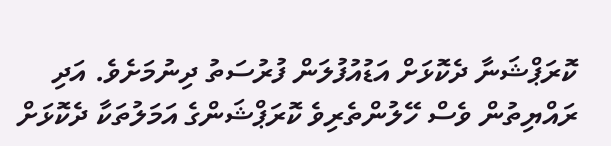ކޮރަޕްޝަނާ ދެކޮޅަށް އަޑުއުފުލަން ފުރުސަތު ދިނުމަށެވެ. އަދި ރައްޔިތުން ވެސް ހޭލުންތެރިވެ ކޮރަޕްޝަންގެ އަމަލުތަކާ ދެކޮޅަށް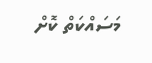މަސައްކަތް ކޮށް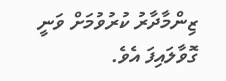ޒިންމާދާރު ކުރުވުމަށް ވަނީ ގޮވާލައިފަ އެވެ.